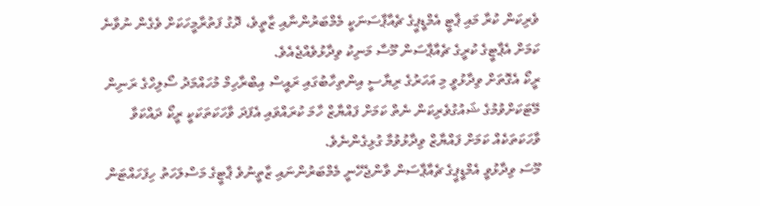ވެރިކަން ކުރާ މައި ޕާޓީ އެމްޑީޕީގެ ޗެއާޕާސަނަކީ މެމްބަރުންނާއި ޒާތީވެ، ދޮގު ފަތުރާމީހަކަށް ވެގެން ނުވާނެ ކަމަށް އެޕާޓީގެ ކުރީގެ ޗެއާޕާސަން މޫސާ މަނިކު ވިދާޅުވެއްޖެއެވެ.
ރީކޯ އެގޮތަށް ވިދާޅުވީ މި އަހަރުގެ ރިޔާސީ އިންތިހާބުގައި ރައީސް އިބްރާހިމް މުހައްމަދު ސޯލިހްގެ ރަނިން މޭޓަކަށްވުމުގެ ޝައުގުވެރިކަން ނެތް ކަމަށް ފައްޔާޒް ހާމަ ކުރައްވައި އެފަދަ ވާހަކަތަކަކީ ރީކޯ ދައްކަވާ ވާހަކަތަކެއް ކަމަށް ފައްޔާޒް ވިދާޅުވުމާ ގުޅިގެންނެވެ.
މޫސަ ވިދާޅުވީ އެމްޑީޕީގެ ޗެއާޕާސަން ވާންޖެހޭނީ މެމްބަރުންނައި ޒާތީނުވެ ޕާޓީގެ މަސްލަހަތު ހިފަހައްޓަން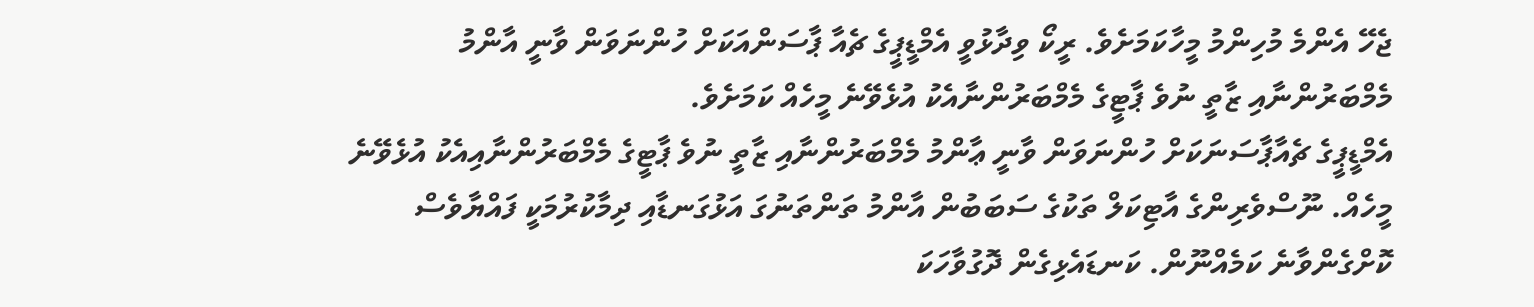ޖެހޭ އެންމެ މުހިންމު މީހާކަމަށެވެ. ރީކޯ ވިދާޅުވީ އެމްޑީޕީގެ ޗެއާ ޕާސަންއަކަށް ހުންނަވަން ވާނީ އާންމު މެމްބަރުންނާއި ޒާތީ ނުވެ ޕާޓީގެ މެމްބަރުންނާއެކު އުޅެވޭނެ މީހެއް ކަމަށެވެ.
އެމްޑީޕީގެ ޗެއާޕާސަނަކަށް ހުންނަވަން ވާނީ ޢާންމު މެމްބަރުންނާއި ޒާތީ ނުވެ ޕާޓީގެ މެމްބަރުންނާއިއެކު އުޅެވޭނެ މީހެއް. ނޫސްވެރިންގެ އާޓިކަލް ތަކުގެ ސަބަބުން އާންމު ތަންތަނުގަ އަޅުގަނޑާއި ދިމާކުރުމަކީ ފައްޔާވެސް ކޮށްގެންވާނެ ކަމެއްނޫން. ކަނޑައެޅިގެން ދޮގުވާހަކަ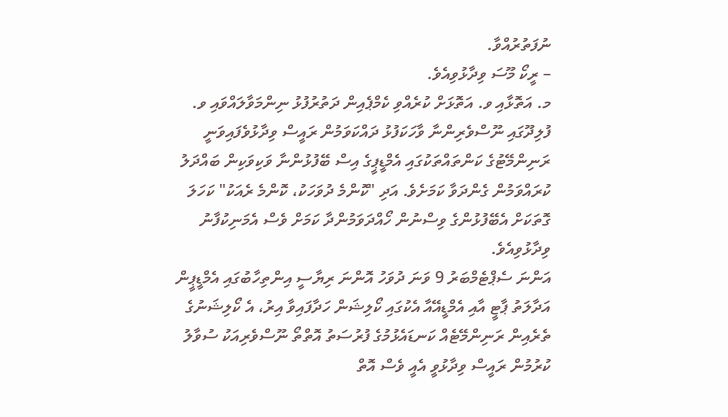ނުފަތުރުއްވާ.
– ރީކޯ މޫސަ ވިދާޅުވިއެވެ.
މ. އަތޮޅާއި ވ. އަތޮޅަށް ކުރެއްވި ކެމްޕެއިން ދަތުރުފުޅު ނިންމަވާލައްވައި ވ. ފުލިދޫގައި ނޫސްވެރިންނާ ވާހަކަފުޅު ދައްކަވަމުން ރައީސް ވިދާޅުވެފައިވަނީ ރަނިންމޭޓުގެ ކަންތައްތަކުގައި އެމްޑީޕީގެ އިސް ބޭފުޅުންނާ ވަކިވަކިން ބައްދަލު ކުރައްވަމުން ގެންދަވާ ކަމަށެވެ. އަދި "ކޮންމެ ދުވަހަކު، ކޮންމެ ރެއަކު" ކަހަލަ ގޮތަކަށް އެބޭފުޅުންގެ ވިސްނުން ހޯއްދަވަމުންދާ ކަމަށް ވެސް އެމަނިކުފާނު ވިދާޅުވިއެވެ.
އަންނަ ސެޕްޓެމްބަރު 9 ވަނަ ދުވަހު އޮންނަ ރިޔާސީ އިންތިހާބުގައި އެމްޑީޕީން އަދާލަތު ޕާޓީ އާއި އެމްޑީއޭއާ އެކުގައި ކޯލިޝަން ހަދާފައިވާ އިރު، އެ ކޯލިޝަނުގެ ތެރެއިން ރަނިންމޭޓެއް ކަނޑައެޅުމުގެ ފުރުސަތު އޮތްތޯ ނޫސްވެރިއަކު ސުވާލު ކުރުމުން ރައީސް ވިދާޅުވީ އެއީ ވެސް އޮތް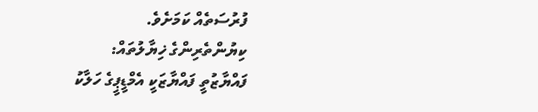ފުރުސަތެއް ކަމަށެވެ.
ކިޔުންތެރިންގެ ޚިޔާލުތައް:
ފައްޔާޒުތީ ފައްޔާޒަކީ އެމްޑީޕީގެ ހަލާކު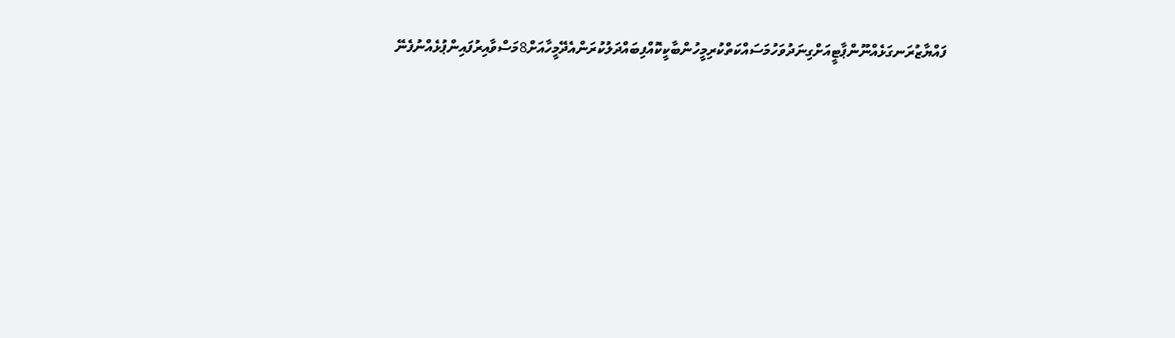ފައްޔާޒުރަނގަޅެއްނޫންޕާޓީއަށްގިނަދުވަހުމަސައްކަތްކުރިމީހުންބާކީކޮއްފިބައްދަލުކުރަންއެދޭމީހާއަށް8މަސްވާއިރުފައިންޕުޅެއްނުފެނޭ